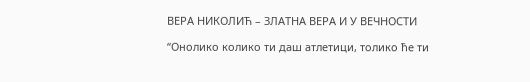ВЕРА НИКОЛИЋ – ЗЛАТНА ВЕРА И У ВЕЧНОСТИ

“Онолико колико ти даш атлетици, толико ће ти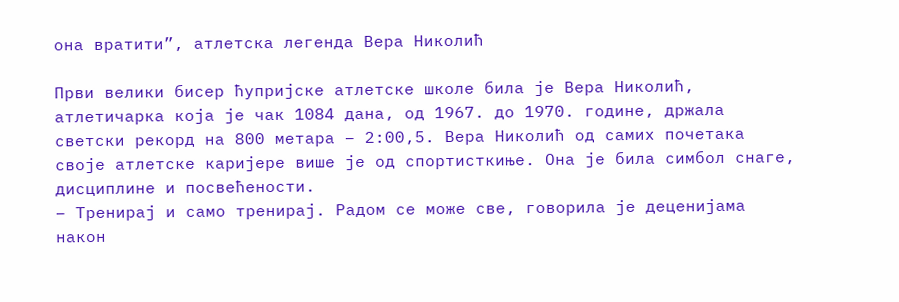она вратити”, атлетска легенда Вера Николић

Први велики бисер ћупријске атлетске школе била је Вера Николић, атлетичарка која је чак 1084 дана, од 1967. до 1970. године, држала светски рекорд на 800 метара – 2:00,5. Вера Николић од самих почетака своје атлетске каријере више је од спортисткиње. Она је била симбол снаге, дисциплине и посвећености.
– Тренирај и само тренирај. Радом се може све, говорила је деценијама након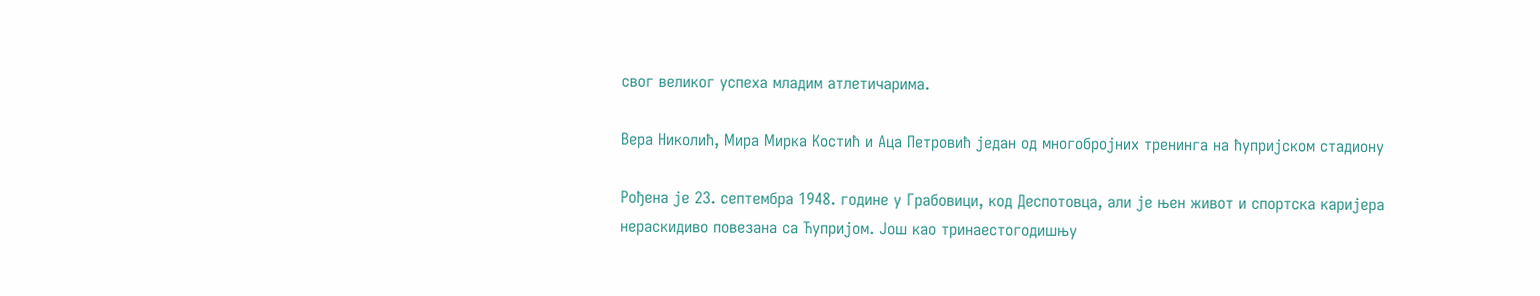свог великог успеха младим атлетичарима.

Вера Николић, Мира Мирка Костић и Аца Петровић један од многобројних тренинга на ћупријском стадиону

Рођена је 23. септембра 1948. године у Грабовици, код Деспотовца, али је њен живот и спортска каријера нераскидиво повезана са Ћупријом. Још као тринаестогодишњу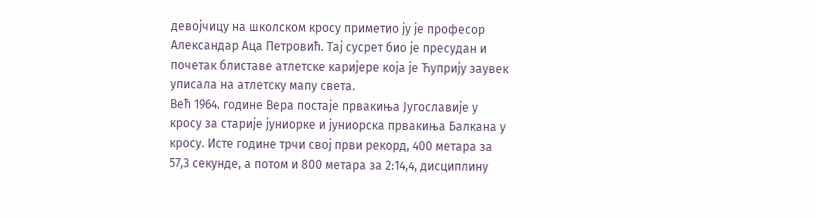девојчицу на школском кросу приметио ју је професор Александар Аца Петровић. Тај сусрет био је пресудан и почетак блиставе атлетске каријере која је Ћуприју заувек уписала на атлетску мапу света.
Већ 1964. године Вера постаје првакиња Југославије у кросу за старије јуниорке и јуниорска првакиња Балкана у кросу. Исте године трчи свој први рекорд, 400 метара за 57,3 секунде, а потом и 800 метара за 2:14,4, дисциплину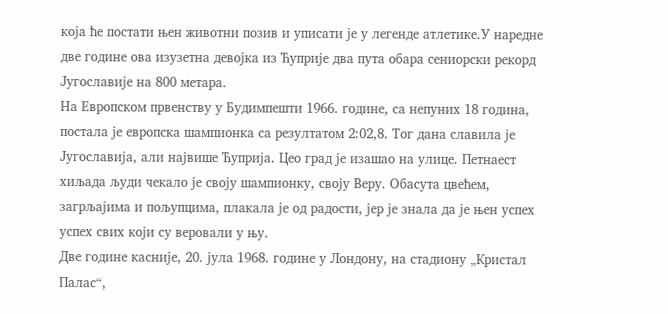која ће постати њен животни позив и уписати је у легенде атлетике.У наредне две године ова изузетна девојка из Ћуприје два пута обара сениорски рекорд Југославије на 800 метара.
На Европском првенству у Будимпешти 1966. године, са непуних 18 година, постала је европска шампионка са резултатом 2:02,8. Тог дана славила је Југославија, али највише Ћуприја. Цео град је изашао на улице. Петнаест хиљада људи чекало је своју шампионку, своју Веру. Обасута цвећем, загрљајима и пољупцима, плакала је од радости, јер је знала да је њен успех успех свих који су веровали у њу.
Две године касније, 20. јула 1968. године у Лондону, на стадиону „Кристал Палас“,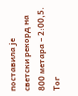поставила је светски рекорд на 800 метара – 2:00,5. Тог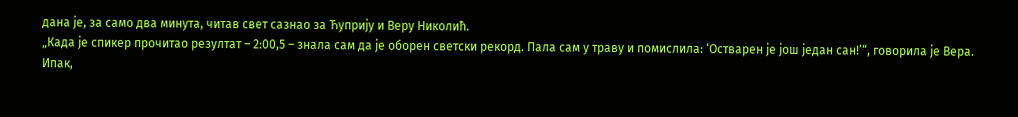дана је, за само два минута, читав свет сазнао за Ћуприју и Веру Николић.
„Када је спикер прочитао резултат – 2:00,5 – знала сам да је оборен светски рекорд. Пала сам у траву и помислила: ‘Остварен је још један сан!’“, говорила је Вера.
Ипак,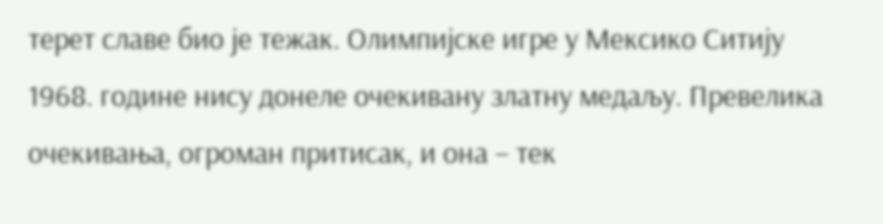терет славе био је тежак. Олимпијске игре у Мексико Ситију 1968. године нису донеле очекивану златну медаљу. Превелика очекивања, огроман притисак, и она – тек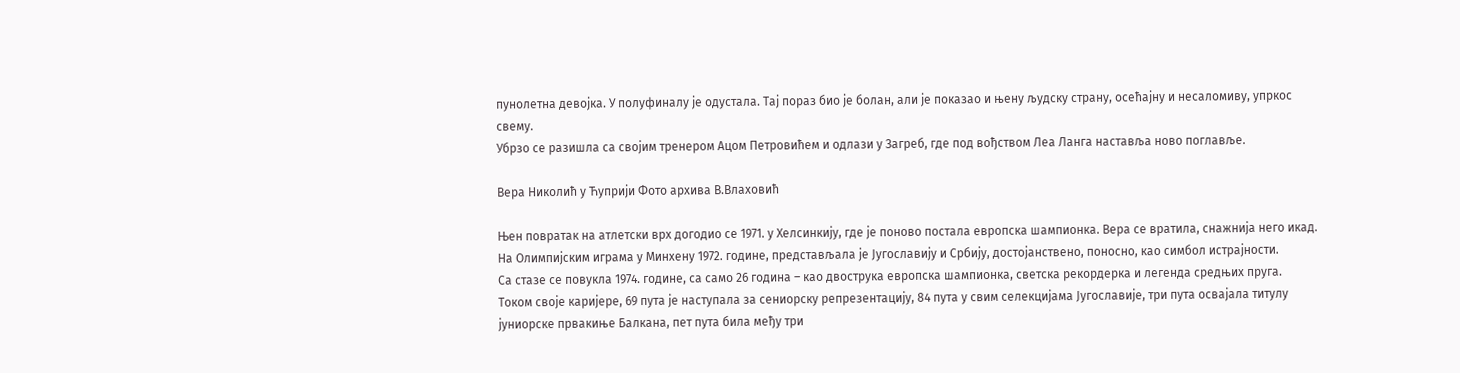пунолетна девојка. У полуфиналу је одустала. Тај пораз био је болан, али је показао и њену људску страну, осећајну и несаломиву, упркос свему.
Убрзо се разишла са својим тренером Ацом Петровићем и одлази у Загреб, где под вођством Леа Ланга наставља ново поглавље.

Вера Николић у Ћуприји Фото архива В.Влаховић

Њен повратак на атлетски врх догодио се 1971. у Хелсинкију, где је поново постала европска шампионка. Вера се вратила, снажнија него икад. На Олимпијским играма у Минхену 1972. године, представљала је Југославију и Србију, достојанствено, поносно, као симбол истрајности.
Са стазе се повукла 1974. године, са само 26 година – као двострука европска шампионка, светска рекордерка и легенда средњих пруга.
Током своје каријере, 69 пута је наступала за сениорску репрезентацију, 84 пута у свим селекцијама Југославије, три пута освајала титулу јуниорске првакиње Балкана, пет пута била међу три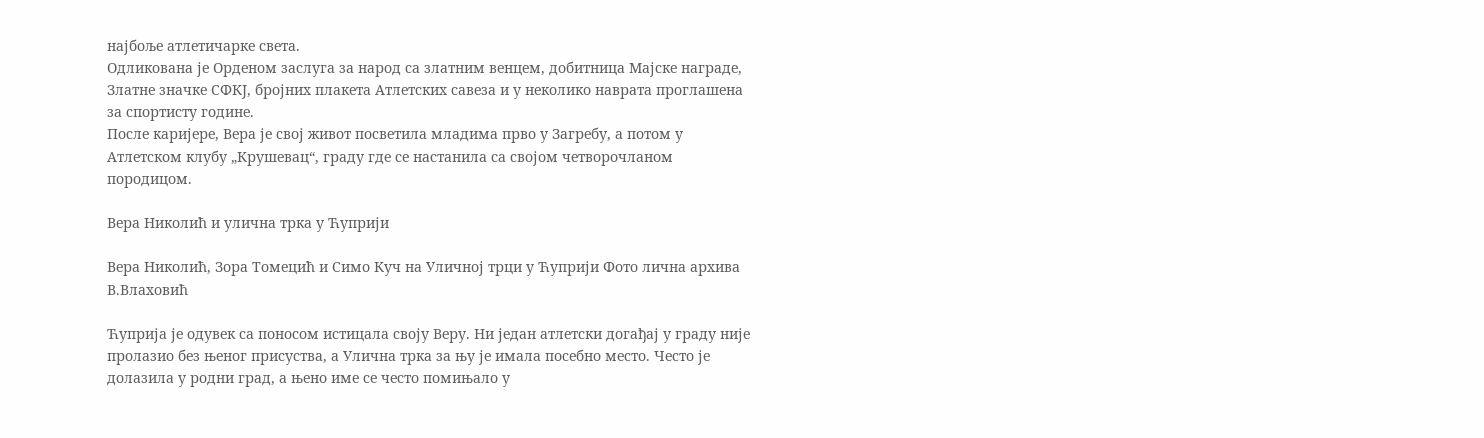најбоље атлетичарке света.
Одликована је Орденом заслуга за народ са златним венцем, добитница Мајске награде, Златне значке СФКЈ, бројних плакета Атлетских савеза и у неколико наврата проглашена за спортисту године.
После каријере, Вера је свој живот посветила младима прво у Загребу, а потом у Атлетском клубу „Крушевац“, граду где се настанила са својом четворочланом породицом.

Вера Николић и улична трка у Ћуприји

Вера Николић, Зора Томецић и Симо Куч на Уличној трци у Ћуприји Фото лична архива В.Влаховић

Ћуприја је одувек са поносом истицала своју Веру. Ни један атлетски догађај у граду није пролазио без њеног присуства, а Улична трка за њу је имала посебно место. Често је долазила у родни град, а њено име се често помињало у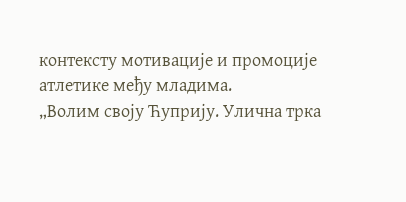контексту мотивације и промоције атлетике међу младима.
„Волим своју Ћуприју. Улична трка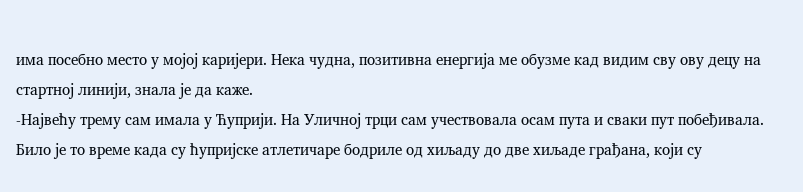има посебно место у мојој каријери. Нека чудна, позитивна енергија ме обузме кад видим сву ову децу на стартној линији, знала је да каже.
-Највећу трему сам имала у Ћуприји. На Уличној трци сам учествовала осам пута и сваки пут побеђивала. Било је то време када су ћупријске атлетичаре бодриле од хиљаду до две хиљаде грађана, који су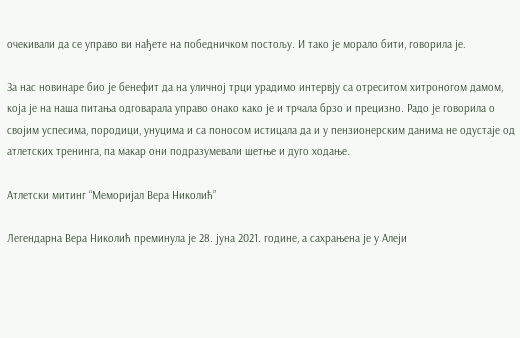очекивали да се управо ви нађете на победничком постољу. И тако је морало бити, говорила је.

За нас новинаре био је бенефит да на уличној трци урадимо интервју са отреситом хитроногом дамом, која је на наша питања одговарала управо онако како је и трчала брзо и прецизно. Радо је говорила о својим успесима, породици, унуцима и са поносом истицала да и у пензионерским данима не одустаје од атлетских тренинга, па макар они подразумевали шетње и дуго ходање.

Атлетски митинг “Меморијал Вера Николић”

Легендарна Вера Николић преминула је 28. јуна 2021. године, а сахрањена је у Алеји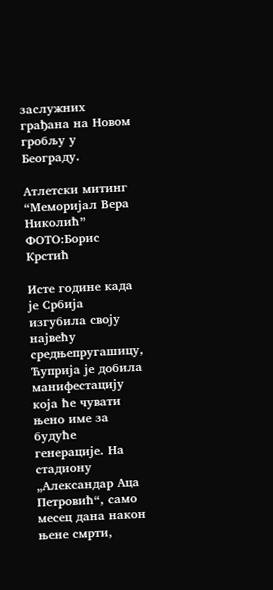заслужних грађана на Новом гробљу у Београду.

Атлетски митинг “Меморијал Вера Николић” ФОТО:Борис Крстић

Исте године када је Србија изгубила своју највећу средњепругашицу, Ћуприја је добила манифестацију која ће чувати њено име за будуће генерације. На стадиону „Александар Аца Петровић“, само месец дана након њене смрти,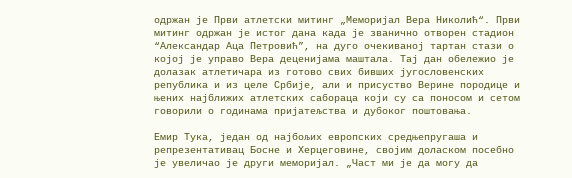одржан је Први атлетски митинг „Меморијал Вера Николић“. Први митинг одржан је истог дана када је званично отворен стадион “Александар Аца Петровић”, на дуго очекиваној тартан стази о којој је управо Вера деценијама маштала. Тај дан обележио је долазак атлетичара из готово свих бивших југословенских република и из целе Србије, али и присуство Верине породице и њених најближих атлетских сабораца који су са поносом и сетом говорили о годинама пријатељства и дубоког поштовања.

Емир Тука, један од најбољих европских средњепругаша и репрезентативац Босне и Херцеговине, својим доласком посебно је увеличао је други меморијал. „Част ми је да могу да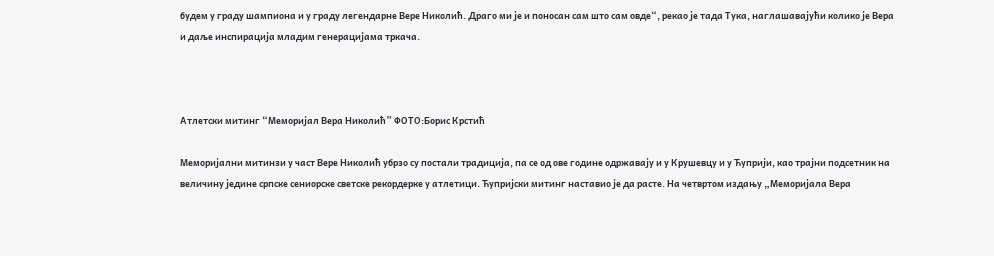будем у граду шампиона и у граду легендарне Вере Николић. Драго ми је и поносан сам што сам овде“, рекао је тада Тука, наглашавајући колико је Вера и даље инспирација младим генерацијама тркача.



Атлетски митинг “Меморијал Вера Николић” ФОТО:Борис Крстић

Меморијални митинзи у част Вере Николић убрзо су постали традиција, па се од ове године одржавају и у Крушевцу и у Ћуприји, као трајни подсетник на величину једине српске сениорске светске рекордерке у атлетици. Ћупријски митинг наставио је да расте. На четвртом издању „Меморијала Вера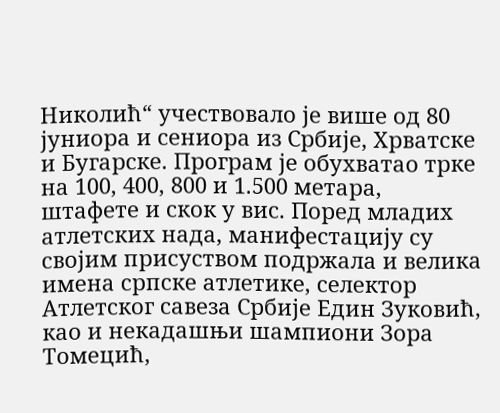Николић“ учествовало је више од 80 јуниора и сениора из Србије, Хрватске и Бугарске. Програм је обухватао трке на 100, 400, 800 и 1.500 метара, штафете и скок у вис. Поред младих атлетских нада, манифестацију су својим присуством подржала и велика имена српске атлетике, селектор Атлетског савеза Србије Един Зуковић, као и некадашњи шампиони Зора Томецић,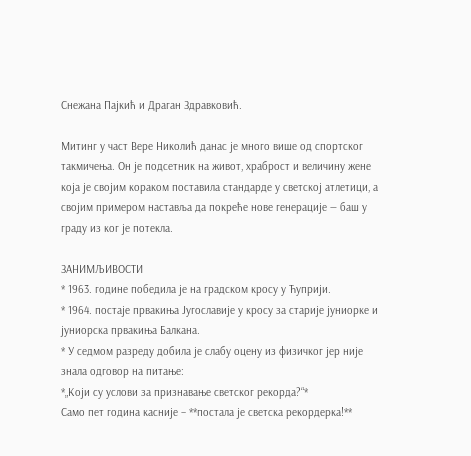Снежана Пајкић и Драган Здравковић.

Митинг у част Вере Николић данас је много више од спортског такмичења. Он је подсетник на живот, храброст и величину жене која је својим кораком поставила стандарде у светској атлетици, а својим примером наставља да покреће нове генерације — баш у граду из ког је потекла.

ЗАНИМЉИВОСТИ
* 1963. године победила је на градском кросу у Ћуприји.
* 1964. постаје првакиња Југославије у кросу за старије јуниорке и јуниорска првакиња Балкана.
* У седмом разреду добила је слабу оцену из физичког јер није знала одговор на питање:
*„Који су услови за признавање светског рекорда?“*
Само пет година касније – **постала је светска рекордерка!**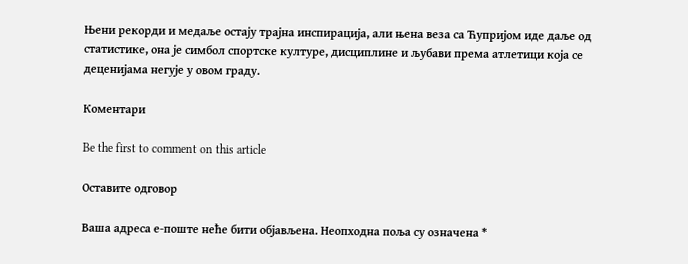Њени рекорди и медаље остају трајна инспирација, али њена веза са Ћупријом иде даље од статистике, она је симбол спортске културе, дисциплине и љубави према атлетици која се деценијама негује у овом граду.

Коментари

Be the first to comment on this article

Оставите одговор

Ваша адреса е-поште неће бити објављена. Неопходна поља су означена *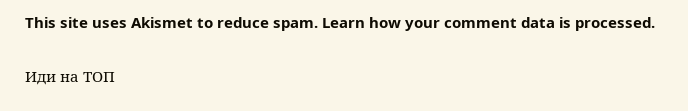This site uses Akismet to reduce spam. Learn how your comment data is processed.

Иди на ТОП